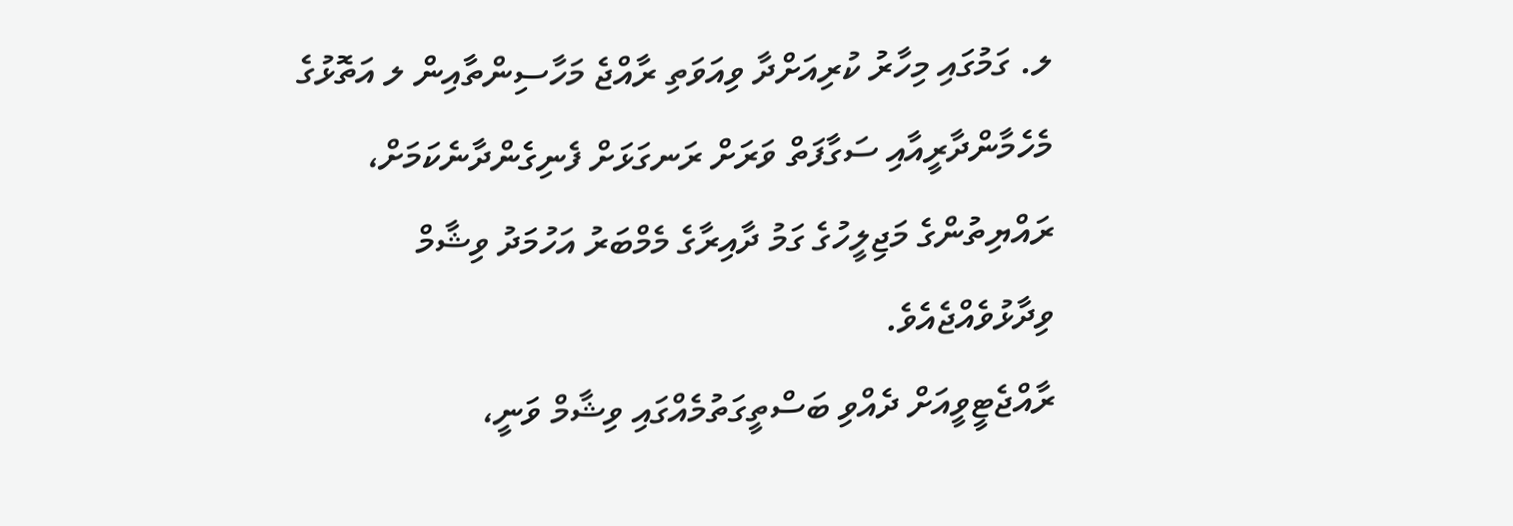ލ. ގަމުގައި މިހާރު ކުރިއަށްދާ ވިއަވަތި ރާއްޖެ މަހާސިންތާއިން ލ އަތޮޅުގެ މެހެމާންދާރީއާއި ސަގާފަތް ވަރަށް ރަނގަޅަށް ފެނިގެންދާނެކަމަށް، ރައްޔިތުންގެ މަޖިލީހުގެ ގަމު ދާއިރާގެ މެމްބަރު އަހުމަދު ވިޝާމް ވިދާޅުވެއްޖެއެވެ.
ރާއްޖެޓީވީއަށް ދެއްވި ބަސްތީގަތުމެއްގައި ވިޝާމް ވަނީ،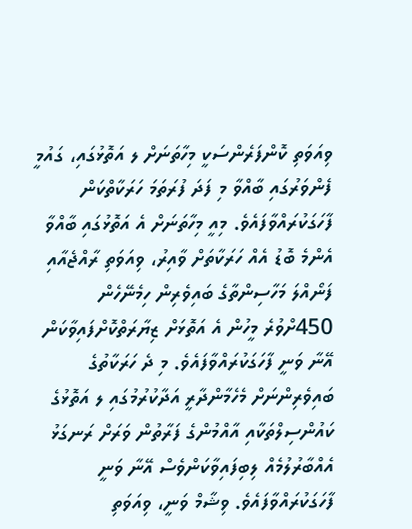ވިއަވަތި ކޮންފަރެންސަކީ މިހާތަނަށް ލ އަތޮޅުގައި، ގައުމީ ފެންވަރުގައި ބާއްވާ މި ފަދަ ފުރަތަމަ ހަރަކާތްކަން ފާހަގަކުރައްވާފައެވެ. މިއީ މިހާތަނަށް އެ އަތޮޅުގައި ބާއްވާ އެންމެ ބޮޑު އެއް ހަރަކާތަށް ވާއިރު، ވިއަވަތި ރާއްޖެއާއި ފަނޯއްލަ މަހާސިންތާގެ ބައިވެރިން ހިމެނޭހެން 450ށްވުރެ މީހުން އެ އަތޮޅަށް ޒިޔާރަތްކޮށްފައިވާކަން އޭނާ ވަނީ ފާހަގަކުރައްވާފައެވެ. މި ދެ ހަރަކާތުގެ ބައިވެރިންނަށް މެހެމާންދާރީ އަދާކުރުމުގައި ލ އަތޮޅުގެ ކައުންސިލްތަކާއި އާއްމުންގެ ފަރާތުން ވަރަށް ރަނގަޅު އެއްބާރުލުމެއް ލިބިފައިވާކަންވެސް އޭނާ ވަނީ ފާހަގަކުރައްވާފައެވެ. ވިޝާމް ވަނީ، ވިއަވަތި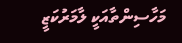މަހާސިންތާއަކީ ލާމަރުކަޒީ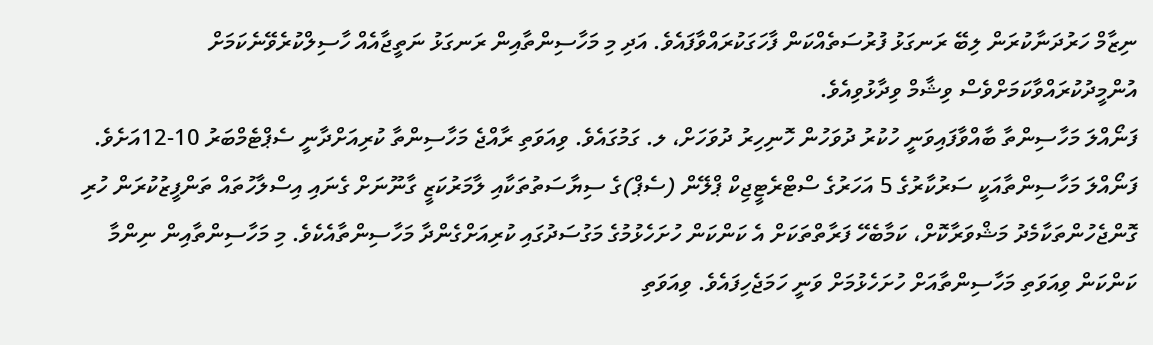ނިޒާމް ހަރުދަނާކުރަން ލިބޭ ރަނގަޅު ފުރުސަތެއްކަން ފާހަގަކުރައްވާފައެވެ. އަދި މި މަހާސިންތާއިން ރަނގަޅު ނަތީޖާއެއް ހާސިލްކުރެވޭނެކަމަށް އުންމީދުކުރައްވާކަމަށްވެސް ވިޝާމް ވިދާޅުވިއެވެ.
ފަނޯއްލަ މަހާސިންތާ ބާއްވާފައިވަނީ ހުކުރު ދުވަހުން ހޮނިހިރު ދުވަހަށް، ލ. ގަމުގައެވެ. ވިއަވަތި ރާއްޖެ މަހާސިންތާ ކުރިއަށްދާނީ ސެޕްޓެމްބަރު 10-12އަށެވެ. ފަނޯއްލަ މަހާސިންތާއަކީ ސަރުކާރުގެ 5 އަހަރުގެ ސްޓްރެޓީޖިކް ޕްލޭން (ސެޕް)ގެ ސިޔާސަތުތަކާއި ލާމަރުކަޒީ ގާނޫނަށް ގެނައި އިސްލާހުތައް ތަންފީޒުކުރަން ހުރި ގޮންޖެހުންތަކާމެދު މަޝްވަރާކޮށް، ކަމާބެހޭ ފަރާތްތަކަށް އެ ކަންކަން ހުށަހެޅުމުގެ މަގުސަދުގައި ކުރިއަށްގެންދާ މަހާސިންތާއެކެވެ. މި މަހާސިންތާއިން ނިންމާ ކަންކަން ވިއަވަތި މަހާސިންތާއަށް ހުށަހެޅުމަށް ވަނީ ހަމަޖެހިފައެވެ. ވިއަވަތި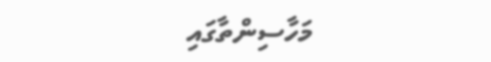މަހާސިންތާގައި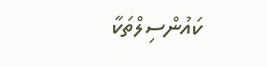ކައުންސިލްތަކާ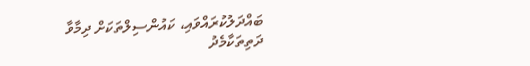ބައްދަލުކުރައްވައި، ކައުންސިލްތަކަށް ދިމާވާ ދަތިތަކާމެދު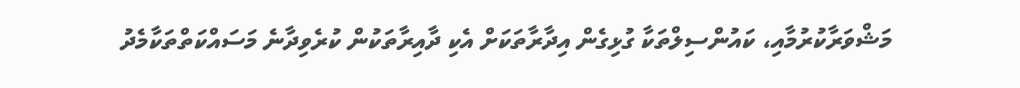މަޝްވަރާކުރުމާއި، ކައުންސިލްތަކާ ގުޅިގެން އިދާރާތަކަށް އެކި ދާއިރާތަކުން ކުރެވިދާނެ މަސައްކަތްތަކާމެދު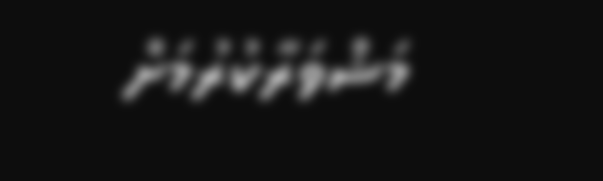މަޝްވަރާކުރުމަށް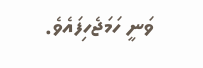ވަނީ ހަމަޖެހިފައެވެ.